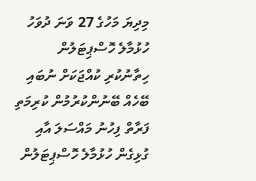މިދިޔަ މަހުގެ 27 ވަނަ ދުވަހު ހުޅުމާލެ ހޮސްޕިޓަލުން ހިތާނުކުރި ކުއްޖަކަށް ނުބައި ބޭހެއް ބޭނުންކުރުމުން ކުރިމަތި ފަރާތް ފިހުނު މައްސަލަ އާއި ގުޅިގެން ހުޅުމާލެ ހޮސްޕިޓަލުން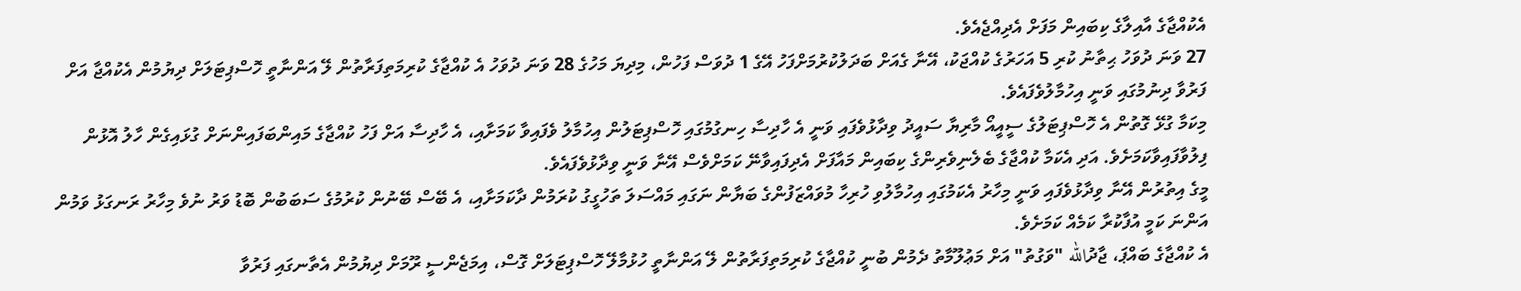އެކުއްޖާގެ އާއިލާގެ ކިބައިން މަފަށް އެދިއްޖެއެވެ.
27 ވަނަ ދުވަހު ޙިތާނު ކުރި 5 އަހަރުގެ ކުއްޖަކު، އޭނާ ގެއަށް ބަދަލުކުރުމަށްފަހު އޭގެ 1 ދުވަސް ފަހުން، މިދިޔަ މަހުގެ 28 ވަނަ ދުވަހު އެ ކުއްޖާގެ ކުރިމަތިފަރާތުން ލޭ އަންނާތީ ހޮސްޕިޓަލަށް ދިޔުމުން އެކުއްޖާ އަށް ފަރުވާ ދިނުމުގައި ވަނީ އިހުމާލުވެފައެވެ.
މިކަމާ ގުޅޭ ގޮތުން އެ ހޮސްޕިޓަލުގެ ސީއީއޯ މާރިޔާ ސައީދު ވިދާޅުވެފައި ވަނީ އެ ހާދިސާ ހިނގުމުގައި ހޮސްޕިޓަލުން އިހުމާލު ވެފައިވާ ކަމަށާއި، އެ ހާދިސާ އަށް ފަހު ކުއްޖާގެ މައިންބަފައިންނަށް ގުޅައިގެން ހާލު އޮޅުން ފިލުވާފައިވާކަމަށެވެ. އަދި އެކަމާ ކުއްޖާގެ ބެލެނިވެރިންގެ ކިބައިން މައާފަށް އެދިފައިވާނޭ ކަމަށްވެސް އޭނާ ވަނީ ވިދާޅުވެފައެވެ.
މީގެ އިތުރުން އޭނާ ވިދާޅުވެފައި ވަނީ މިހާރު އެކަމުގައި އިހުމާލުވި ހުރިހާ މުވައްޒަފުންގެ ބަޔާން ނަގައި މައްސަލަ ތަހުގީގު ކުރަމުން ދާކަމަށާއި، އެ ބޭސް ބޭނުން ކުރުމުގެ ސަބަބުން ބޮޑު ވަރު ނުވެ މިހާރު ރަނގަޅު ވަމުން އަންނަ ކަމީ އުފާކުރާ ކަމެއް ކަމަށެވެ.
އެ ކުއްޖާގެ ބައްޕަ، ޖާދުالله "ވަގުތު" އަށް މަޢުލޫމާތު ދެމުން ބުނީ ކުއްޖާގެ ކުރިމަތިފަރާތުން ލޭ އަންނާތީ ހުޅުމާލޭ ހޮސްޕިޓަލަށް ގޮސް، އިމަޖެންސީ ރޫމަށް ދިޔުމުން އެތާނގައި ފަރުވާ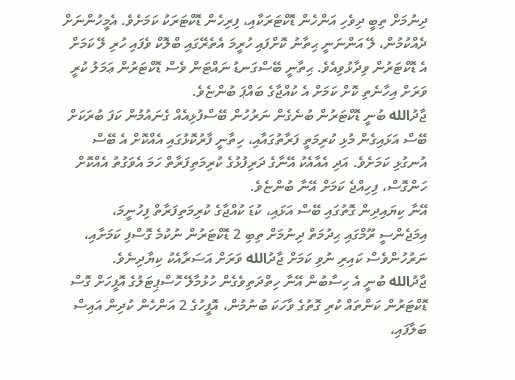ދިނުމަށް ތިބީ ދިވެހި އަންހެން ޑޮކްޓަރަކާއި، ފިރިހެން ޑޮކްޓަރަކު ކަމަށެވެ. އެމީހުންނަށް ދެއްކުމުން، ލޭ އަންނަނީ ޙިތާނު ކޮށްފައި ހުރީމަ އެތެރޭގައި ބްލޮކް ވެފައި ހުރި ލޭ ކަމަށް އެ ޑޮކްޓަރުން ވިދާޅުވިއެވެ. ޙިތާނީ ބޭސްގަނޑު ނައްޓަން ވެސް ޑޮކްޓަރުން ޢަމަލު ކުރީ ވަރަށް އިހާނެތި ކޮށް ކަމަށް އެ ކުއްޖާގެ ބައްޕަ ބުންޏެވެ.
ޖާދުالله ބުނީ ޑޮކްޓަރުން ބުނެގެން ނަރުހުން ބޭސްފުޅިއެއް ގެނައުމުން ކަފަ ބުރަކަށް ބޭސް އަޅައިގެން މުޅި ކުރިމަތީ ފަރާތުގައާއި، ހިތާނީ ފާރުކޮޅުގައި އެއްކޮށް އެ ބޭސް އުނގުޅި ކަމަށެވެ. އަދި އެއާއެކު އޭނާގެ ދަރިފުޅުގެ ކުރިމަތިފަރާތް ހަމަ އެވަގުތު އެއްކޮށް ހަންގޮސް، ފިހިއްޖެ ކަމަށް އޭނާ ބުންޏެވެ.
އޭނާ ކިޔައިދިން ގޮތުގައި ބޭސް އަޅައި، ކުޑަ ކުއްޖާގެ ކުރިމަތިފަރާތް ފިހުނީމަ، އިމަޖެންސީ ރޫމްގައި ޙިދުމަތް ދިނުމަށް ތިބި 2 ޑޮކްޓަރުން ނުކުމެ ގޮސްފި ކަމަށާއި، ނަރުހުންވެސް ކައިރި ނުވި ކަމަށް ޖާދުالله ވަރަށް އަސަރާއެކު ކިޔާދިނެވެ.
ޖާދުالله ބުނީ އެ ހިސާބުން އޭނާ ހިތްދަތިވެގެން ހުޅުމާލޭ ހޮސްޕިޓަލުގެ އޮފީހަށް ގޮސް ޑޮކްޓަރުން ކަންތައް ކުރި ގޮތުގެ ވާހަކަ ބުނުމުން، އޮފީހުގެ 2 އަންހެން ކުދިން އައިސް ބަލާފައި،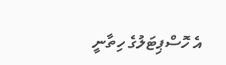އެ ހޮސްޕިޓަލުގެ ހިތާނީ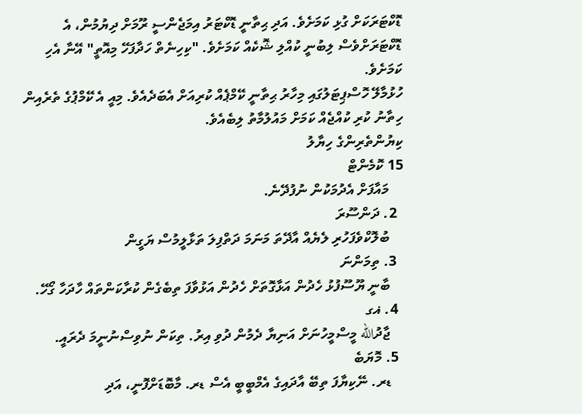ޑޮކްޓަރަކަށް ގުޅި ކަމަށެވެ. އަދި ޙިތާނީ ޑޮކްޓަރު އިމަޖެންސީ ރޫމަށް ދިޔުމުން، އެ ޑޮކްޓަރަށްވެސް ލިބުނީ ކުއްލި ޝޮކެއް ކަމަށެވެ. "ކިހިނެތް ހަދާފަހޭ މިއޮތީ" އޭނާ އެހި ކަމަށެވެ.
ހުޅުމާލޭ ހޮސްޕިޓަލުގައި މިހާރު ޙިތާނީ ކޭމްޕެއް ކުރިއަށް އެބަދެއެވެ. މިއީ އެ ކޭމްޕުގެ ތެރެއިން ހިތާނު ކުރި ކުއްޖެއް ކަމަށް މައުލުމާތު ލިބެއެވެ.
ކިޔުންތެރިންގެ ހިޔާލު
15 ކޮމެންޓް
    މައާފަށް އެދުމަކުން ނުފުދޭނެ.
  2. ދަންސޫރަ
    ބުލޮކްވެފަހުރި ލެޔެއް އާދޭތަ މަނަމަ ދަތްފިލަ ތަޅާލީމުސް ޔަގީން
  3. ތިމަންނަ
    ބާނީ ޔޫސޫފުޅު ހެދުން އަޅާގޮތަށް ހެދުން އަޅުވާފަ ތިބެގެން ކުރާކަންތައް ހާދަހާ ގޯހޭ.
  4. ޣގ
    ޖާދުالله މީސްމީހުނަށް އަނިޔާ ދެމުން ދުވި އިރު. ތިކަން ނުވިސްނުނީމަ ދެރައީ.
  5. މޮޔަބެ
    ޑރ. ނޭކިޔާފަ ތިބޭ އާދައިގެ އެމްބީބީ އެސް ޑރ. މާބޮޑަށްފޮނީ، އަދި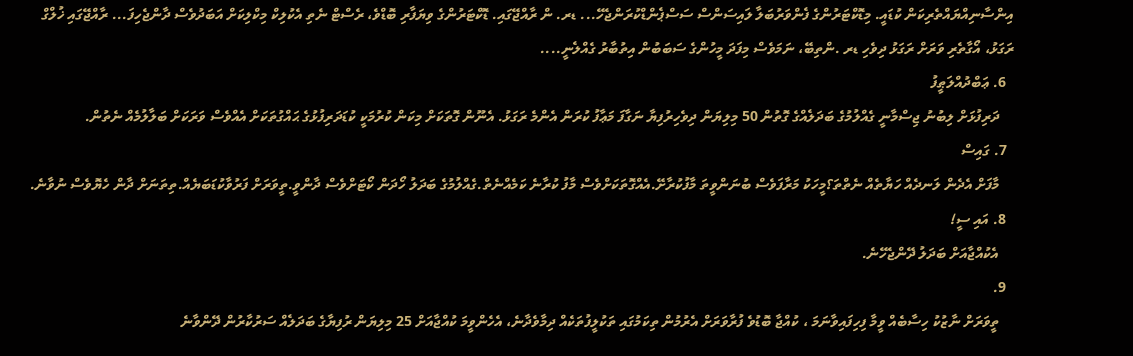އިންސާނިއްޔައްތެރިކަން ކުޑައީ. މިޑޮކްޓަރުންގެ ފެންވަރުބަލާ ލައިސަންސް ސަސްޕެންޑްކުރަންޖެހޭ... ޑރ. ން ރާއްޖޭގައި. ޑޮކްޓަރުންގެ ވިޔަފާރި ބޮޑްވެ، ރެސްޓް ނެތި އެކުލިކް މިކްލިކަށް އަބަދުވެސް ދާންޖެހިފަ... ރާއްޖޭގައި ޚުލްގް ރަގަޅު، އޯގާތެރި ވަރަށް ރަގަޅު ދިވެހި ޑރ .ންތިބޭ، ނަމަވެސް މިފަދަ މީހުންގެ ސަބަބުން އިތުބާރު ގެއްލެނީ....
  6. ޢަބްދުއްލަޠީފު
    ދަރިފުޅަށް ލިބުނު ޖިސްމާނީ ގެއްލުމުގެ ބަދަލެއްގެ ގޮތުން 50 މިލިޔަން ދިވެހިރުފިޔާ ނަގާފަ މަޢާފު ކުރަން އެންމެ ރަގަޅު. އެނޫން ގޮތަކަށް މިކަން ކުރުމަކީ ކުޑަދަރިފުޅުގެ ޙައްގުތަކަށް އެއްވެސް ވަރަކަށް ބަލާލުމެއް ނެތުން.
  7. ގައިސް
    މާފަށް އެދެން ލަނދެއް ހަޔާތެއް ނެތްތަ؟މީހަކު މަރާފަވެސް ބުނަންވީތަ މާފުކުރާށޭ.އެއްގޮތަކަށްވެސް މާފު ކުރާނެ ކަމެއްނެތް.ގެއްލުމުގެ ބަދަލު ހޯދަން ކޯޓަށްވެސް ދާންވީ.ތީވަރަށް ފަރުވާކުޑަބަޔެއް.ތިތަނަށް ދާން ހެޔޮވެސް ނުވާނެ.
  8. އައި ސީ!
    އެކުއްޖާއަށް ބަދަލު ދޭންޖެހޭނެ.
  9.
    ތީވަރަށް ނާޒުކު ހިސާބެއް ވީމާ ފިހިފައިވާނަމަ ، ކުއްޖާ ބޮޑުވެ ފުރާވަރަށް އެރުމުން ތިކަމުގައި ތަކުލީފުތަކެއް ދިމާވެދާނެ، އެހެންވީމަ ކުއްޖާއަށް 25 މިލިޔަން ރުފިޔާގެ ބަދަލެއް ސަރުކާރުން ދޭންވާނެ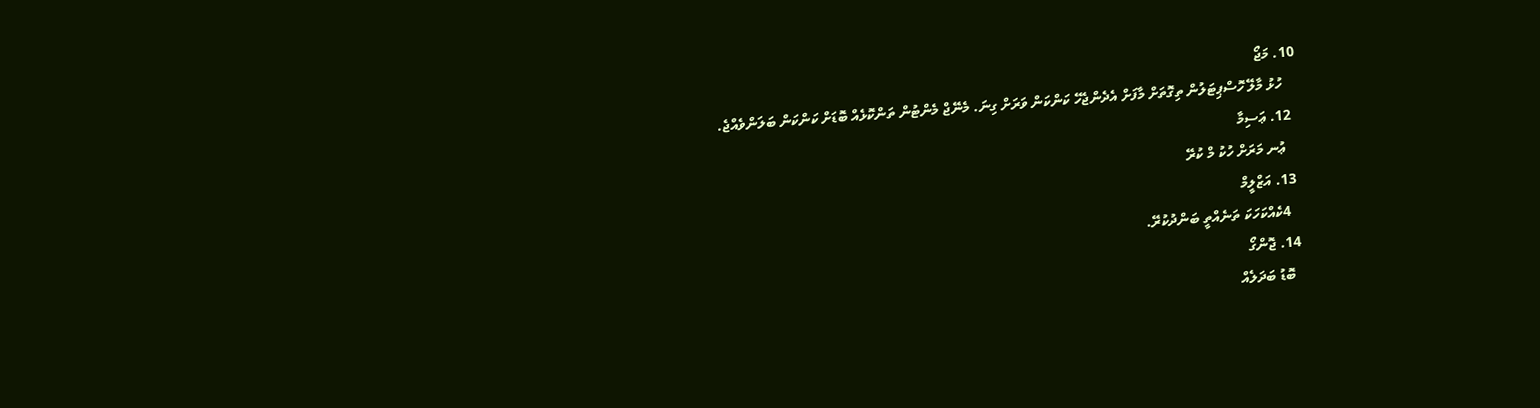10. މަޖޯ
    ހުޅު މާލޭ ހޮސްޕިޓަލުން ތިގޮތަށް މާފަށް އެދެންޖެހޭ ކަންކަން ވަރަށް ގިނަ. މެނޭޖް މެންޓުން ތަންކޮޅެއް ބޮޑަށް ކަންކަން ބަލަންވެއްޖެ.
  12. ޢަސިމާ
    ޢުނ މަރަށް ހުކު މް ކުރޭ
  13. އަޒްލީމް
    4ކެއްކަހަކަ ތަނެއްތީ ބަންދުކުރޭ.
  14. ޖޮންގޯ
    ބޮޑު ބަދަލެއް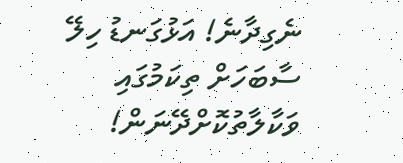ނެގިދާނެ! އަޅުގަނޑު ހިލޭ ސާބަހަށް ތިކަމުގައި ވަކާލާތުކޮށްދޭނަން!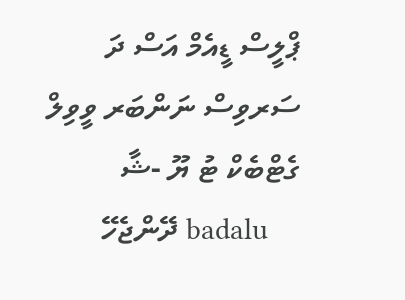ޕްލީސް ޑީއެމް އަސް ދަ ސަރވިސް ނަންބަރ ވީވިލް ގެޓްބެކް ޓު ޔޫ -ޝާ
    badalu ދޭންޖެހޭ